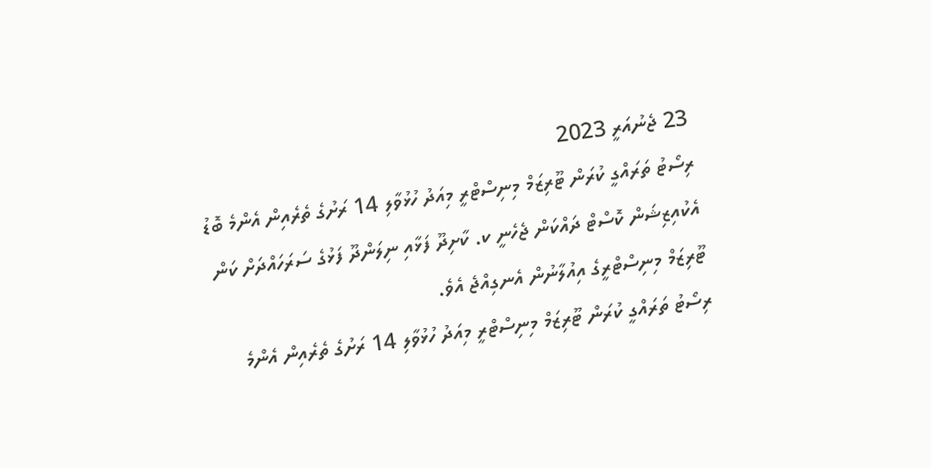23 ޖެނުއަރީ 2023
ރިސޯޓު ތަރައްގީ ކުރަން ޓޫރިޒަމް މިނިސްޓްރީ މިއަދު ހުޅުވާލި 14 ރަށުގެ ތެރެއިން އެންމެ ބޮޑު އެކުއިޒިޝަން ކޮސްޓް ދައްކަން ޖެހެނީ ކ. ކާށިދޫ ފަޅާއި ނިލަންދޫ ފަޅުގެ ސަރަހައްދަށް ކަން ޓޫރިޒަމް މިނިސްޓްރީގެ އިއުލާނުން އެނގިއްޖެ އެވެ.
ރިސޯޓު ތަރައްގީ ކުރަން ޓޫރިޒަމް މިނިސްޓްރީ މިއަދު ހުޅުވާލި 14 ރަށުގެ ތެރެއިން އެންމެ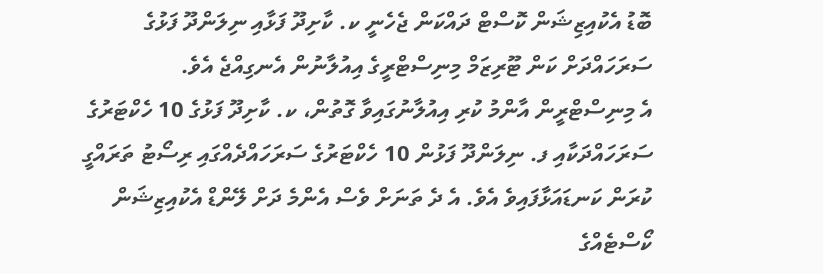ބޮޑު އެކުއިޒިޝަން ކޮސްޓް ދައްކަން ޖެހެނީ ކ. ކާށިދޫ ފަޅާއި ނިލަންދޫ ފަޅުގެ ސަރަހައްދަށް ކަން ޓޫރިޒަމް މިނިސްޓްރީގެ އިއުލާނުން އެނގިއްޖެ އެވެ.
އެ މިނިސްޓްރީން އާންމު ކުރި އިއުލާނުގައިވާ ގޮތުން، ކ. ކާށިދޫ ފަޅުގެ 10 ހެކްޓަރުގެ ސަރަހައްދަކާއި ފ. ނިލަންދޫ ފަޅުން 10 ހެކްޓަރުގެ ސަރަހައްދެއްގައި ރިސޯޓު ތަރައްގީ ކުރަން ކަނޑައަޅާފައިވެ އެވެ. އެ ދެ ތަނަށް ވެސް އެންމެ ދަށް ލޭންޑް އެކުއިޒިޝަން ކޯސްޓެއްގެ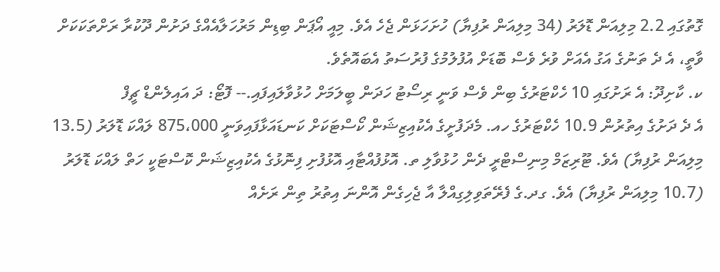ގޮތުގައި 2.2 މިލިއަން ޑޮލަރު (34 މިލިއަން ރުފިޔާ) ހުށަހަޅަން ޖެހެ އެވެ. މިއީ އޯޕަން ބިޑިން މަރުހަލާއެއްގެ ދަށުން ދޫކުރާ ރަށްތަކަކަށް ވާތީ، އެ ދެ ތަނުގެ އަގު އެއަށް ވުރެ ވެސް ބޮޑަށް އުފުލުމުގެ ފުރުސަތު އެބައޮތެވެ.
ކ. ކާށިދޫ: އެ ރަށުގައި 10 ހެކްޓަރުގެ ބިން ވެސް ވަނީ ރިސޯޓު ހަދަން ބީލަމަށް ހުޅުވާލައިފައި.-- ފޮޓޯ: ދަ އައިލެންޑް ޗީފް
އެ ދެ ދަށުގެ އިތުރުން 10.9 ހެކްޓަރުގެ ހއ. މެދަފުށީގެ އެކުއިޒިޝަން ކޯސްޓަކަށް ކަނޑައަޅާފައިވަނީ 875،000 ލައްކަ ޑޮލަރު (13.5 މިލިއަން ރުފިޔާ) އެވެ. ޓޫރިޒަމް މިނިސްޓްރީ ދެން ހުޅުވާލި ތ. އޮޅުފުއްޓާއި އޮޅުފުށި ފިނޮޅުގެ އެކުއިޒިޝަން ކޮސްޓަކީ ހަތް ލައްކަ ޑޮލަރު (10.7 މިލިއަން ރުފިޔާ) އެވެ. ގދ.ގެ ފެރޭތަވިލިގިއްލާ އާ ޖެހިގެން އޮންނަ އިތުރު ތިން ރަށެއް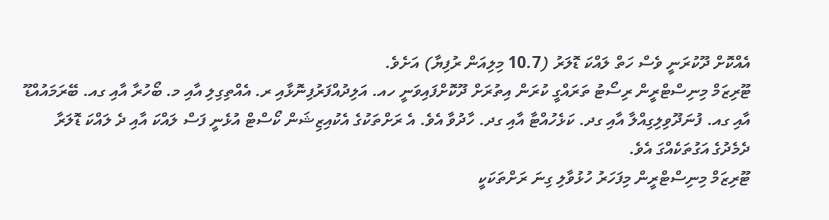އެއްކޮށް ދޫކުރަނީ ވެސް ހަތް ލައްކަ ޑޮލަރު (10.7 މިލިއަން ރުފިޔާ) އަށެވެ.
ޓޫރިޒަމް މިނިސްޓްރީން ރިސޯޓު ތަރައްގީ ކުރަން އިތުރަށް ދޫކޮށްފައިވަނީ ހއ. އަލިދުއްފަރުފިނޮޅާއި ރ. އެއްތިގިލި އާއި މ. ބޯހުރާ އާއި ގއ. ބޭރަމައުއްޑޫ އާއި ގއ. ފުނަދޫވިލިގިއްލާ އާއި ގދ. ކަޅެހުއްޓާ އާއި ގދ. ހާދުވާ އެވެ. އެ ރަށްތަކުގެ އެކުއިޒިޝަން ކޯސްޓް އުޅެނީ ފަސް ލައްކަ އާއި ދެ ލައްކަ ޑޮލަރާ ދެމެދުގެ އަގުތަކެއްގަ އެވެ.
ޓޫރިޒަމް މިނިސްޓްރީން މިފަހަރު ހުޅުވާލި ގިނަ ރަށްތަކަކީ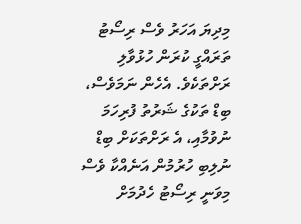މިދިޔަ އަހަރު ވެސް ރިސޯޓު ތަރައްގީ ކުރަން ހުޅުވާލި ރަށްތަކެވެ. އެހެން ނަމަވެސް، ބިޑް ތަކުގެ ޝަރުތު ފުރިހަމަ ނުވުމާއި، އެ ރަށްތަކަށް ބިޑް ނުލިބި ހުރުމުން އަނެއްކާ ވެސް މިވަނީ ރިސޯޓު ހެދުމަށް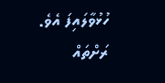ހުޅުވާލައިފަ އެވެ.
ރަށްތައް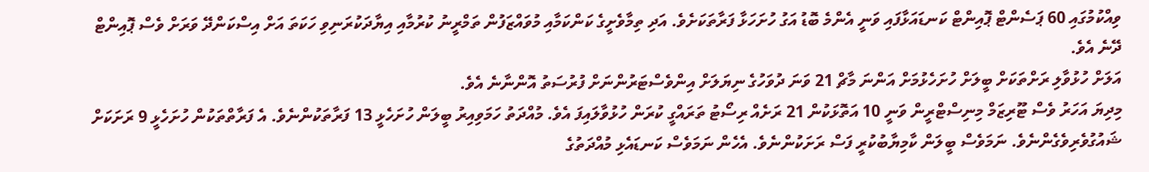ވިއްކުމުގައި 60 ޕަސެންޓް ޕޮއިންޓް ކަނޑައަޅާފައި ވަނީ އެންމެ ބޮޑު އަގު ހުށަހަޅާ ފަރާތަކަށެވެ. އަދި ތިމާވެށީގެ ކަންކަމާއި މުވައްޒަފުން ތަމްރީނު ކުރުމާއި އިޔާދަކުރަނިވި ހަކަތަ އަށް އިސްކަންދޭ ވަރަށް ވެސް ޕޮއިންޓް ދޭނެ އެވެ.
އަލަށް ހުޅުވާލި ރަށްތަކަށް ބީލަށް ހުށަހެޅުމަށް އަންނަ މާޗް 21 ވަނަ ދުވަހުގެ ނިޔަލަށް އިންވެސްޓަރުންނަށް ފުރުސަތު އޮންނާނެ އެވެ.
މިދިޔަ އަހަރު ވެސް ޓޫރިޒަމް މިނިސްޓްރީން ވަނީ 10 އަތޮޅަކުން 21 ރަށެއް ރިސޯޓު ތަރައްގީ ކުރަން ހުޅުވާލައިފަ އެވެ. މުއްދަތު ހަމަވިއިރު ބީލަން ހުށަހެޅީ 13 ފަރާތަކުންނެވެ. އެ ފަރާތްތަކުން ހުށަހެޅީ 9 ރަށަކަށް ޝައުގުވެރިވެގެންނެވެ. ނަމަވެސް ބީލަން ކާމިޔާބުކުރީ ފަސް ރަށަކުންނެވެ. އެހެން ނަމަވެސް ކަނޑައެޅި މުއްދަތުގެ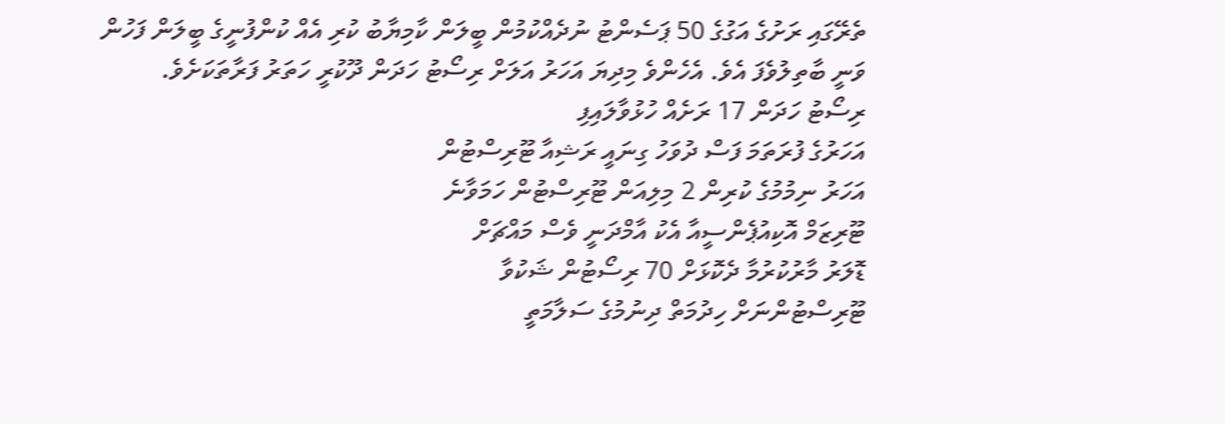ތެރޭގައި ރަށުގެ އަގުގެ 50 ޕަސެންޓު ނުދެއްކުމުން ބީލަން ކާމިޔާބު ކުރި އެއް ކުންފުނީގެ ބީލަން ފަހުން ވަނީ ބާތިލުވެފަ އެވެ. އެހެންވެ މިދިޔަ އަހަރު އަލަށް ރިސޯޓު ހަދަން ދޫކުރީ ހަތަރު ފަރާތަކަށެވެ.
ރިސޯޓު ހަދަން 17 ރަށެއް ހުޅުވާލައިފި
އަހަރުގެ ފުރަތަމަ ފަސް ދުވަހު ގިނައީ ރަޝިއާ ޓޫރިސްޓުން
އަހަރު ނިމުމުގެ ކުރިން 2 މިލިއަން ޓޫރިސްޓުން ހަމަވާނެ
ޓޫރިޒަމް އޮކިއުޕެންސީއާ އެކު އާމްދަނީ ވެސް މައްޗަށް
ޑޮލަރު މާރުކުރުމާ ދެކޮޅަށް 70 ރިސޯޓުން ޝަކުވާ
ޓޫރިސްޓުންނަށް ހިދުމަތް ދިނުމުގެ ސަލާމަތީ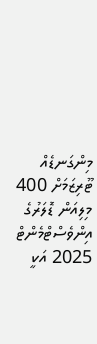މިންގަނޑެއް
ޓޫރިޒަމަށް 400 މިލިއަން ޑޮލަރުގެ އިންވެސްޓްމެންޓް
2025 އަކީ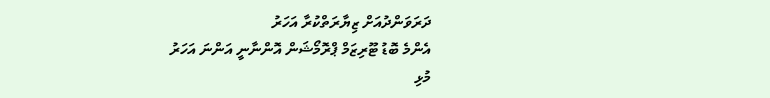ދަރަވަންދުއަށް ޒިޔާރަތްކުރާ އަހަރު
އެންމެ ބޮޑު ޓޫރިޒަމް ޕްރޮމޯޝަން އޮންނާނީ އަންނަ އަހަރު
މުޅި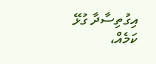އިގުތިސާދާ ގުޅޭ ކަމެއް،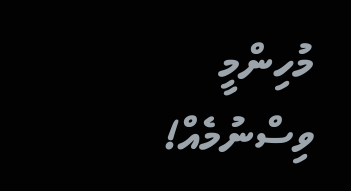މުހިންމީ ވިސްނުމެއް!